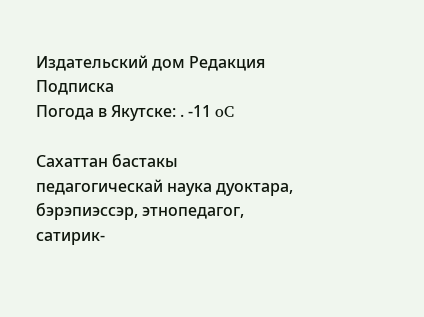Издательский дом Редакция Подписка
Погода в Якутске: . -11 oC

Сахаттан бастакы педагогическай наука дуоктара, бэрэпиэссэр, этнопедагог, сатирик-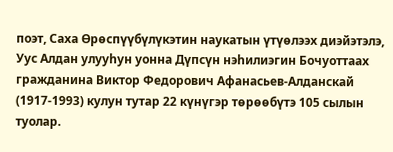поэт, Саха Өрөспүүбүлүкэтин наукатын үтүөлээх диэйэтэлэ, Уус Алдан улууһун уонна Дүпсүн нэһилиэгин Бочуоттаах гражданина Виктор Федорович Афанасьев-Алданскай (1917-1993) кулун тутар 22 күнүгэр төрөөбүтэ 105 сылын туолар.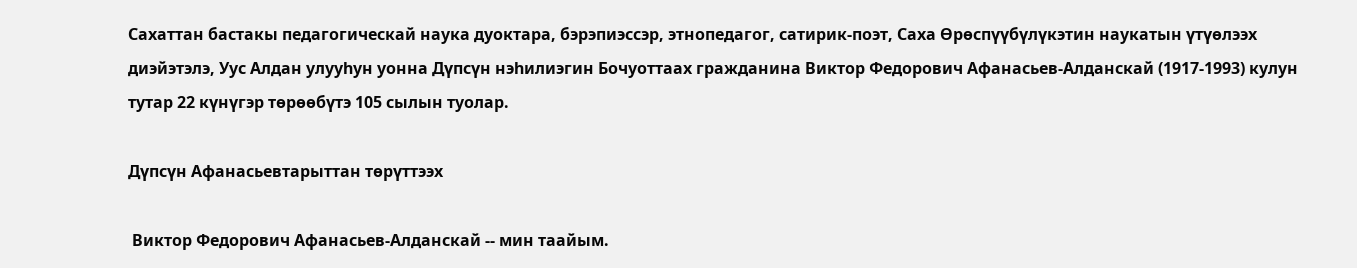Сахаттан бастакы педагогическай наука дуоктара, бэрэпиэссэр, этнопедагог, сатирик-поэт, Саха Өрөспүүбүлүкэтин наукатын үтүөлээх диэйэтэлэ, Уус Алдан улууһун уонна Дүпсүн нэһилиэгин Бочуоттаах гражданина Виктор Федорович Афанасьев-Алданскай (1917-1993) кулун тутар 22 күнүгэр төрөөбүтэ 105 сылын туолар.

Дүпсүн Афанасьевтарыттан төрүттээх

 Виктор Федорович Афанасьев-Алданскай -- мин таайым.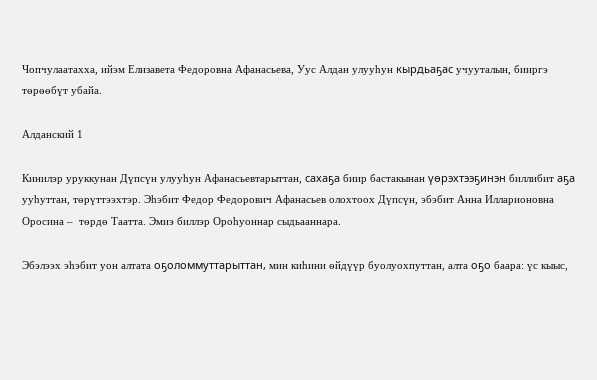Чопчулаатахха, ийэм Елизавета Федоровна Афанасьева, Уус Алдан улууһун кырдьаҕас учууталын, бииргэ төрөөбүт убайа.

Алданский 1

Кинилэр уруккунан Дүпсүн улууһун Афанасьевтарыттан, сахаҕа биир бастакынан үөрэхтээҕинэн биллибит аҕа ууһуттан, төрүттээхтэр. Эһэбит Федор Федорович Афанасьев олохтоох Дүпсүн, эбэбит Анна Илларионовна Оросина –  төрдө Таатта. Эмиэ биллэр Ороһуоннар сыдьааннара.

Эбэлээх эһэбит уон алтата оҕоломмуттарыттан, мин киһини өйдүүр буолуохпуттан, алта оҕо баара: үс кыыс,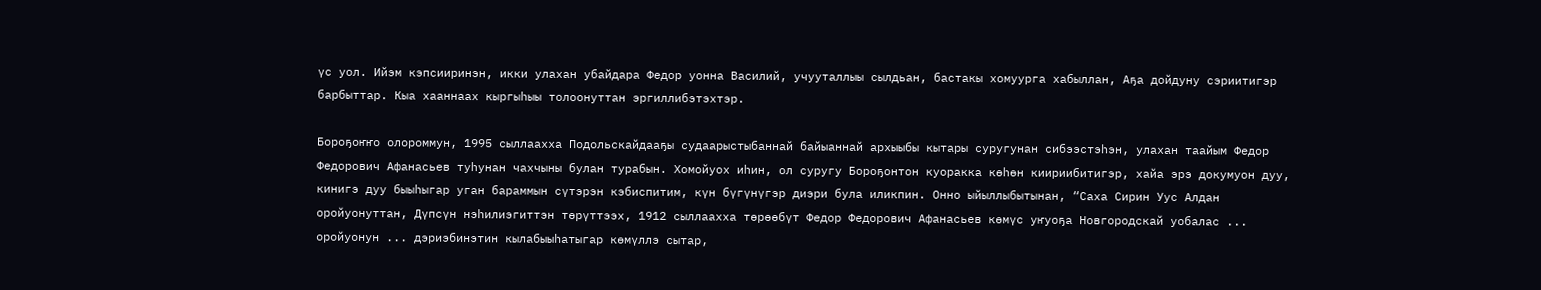үс уол. Ийэм кэпсииринэн, икки улахан убайдара Федор уонна Василий, учууталлыы сылдьан, бастакы хомуурга хабыллан, Аҕа дойдуну сэриитигэр барбыттар. Кыа хааннаах кыргыһыы толоонуттан эргиллибэтэхтэр.

Бороҕоҥҥо олороммун, 1995 сыллаахха Подольскайдааҕы судаарыстыбаннай байыаннай архыыбы кытары суругунан сибээстэһэн, улахан таайым Федор Федорович Афанасьев туһунан чахчыны булан турабын. Хомойуох иһин, ол суругу Бороҕонтон куоракка көһөн киириибитигэр, хайа эрэ докумуон дуу, кинигэ дуу быыһыгар уган бараммын сүтэрэн кэбиспитим, күн бүгүнүгэр диэри була иликпин. Онно ыйыллыбытынан, “Саха Сирин Уус Алдан оройуонуттан, Дүпсүн нэһилиэгиттэн төрүттээх, 1912 сыллаахха төрөөбүт Федор Федорович Афанасьев көмүс уҥуоҕа Новгородскай уобалас ... оройуонун ... дэриэбинэтин кылабыыһатыгар көмүллэ сытар,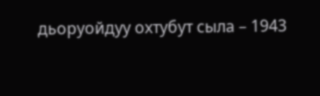дьоруойдуу охтубут сыла – 1943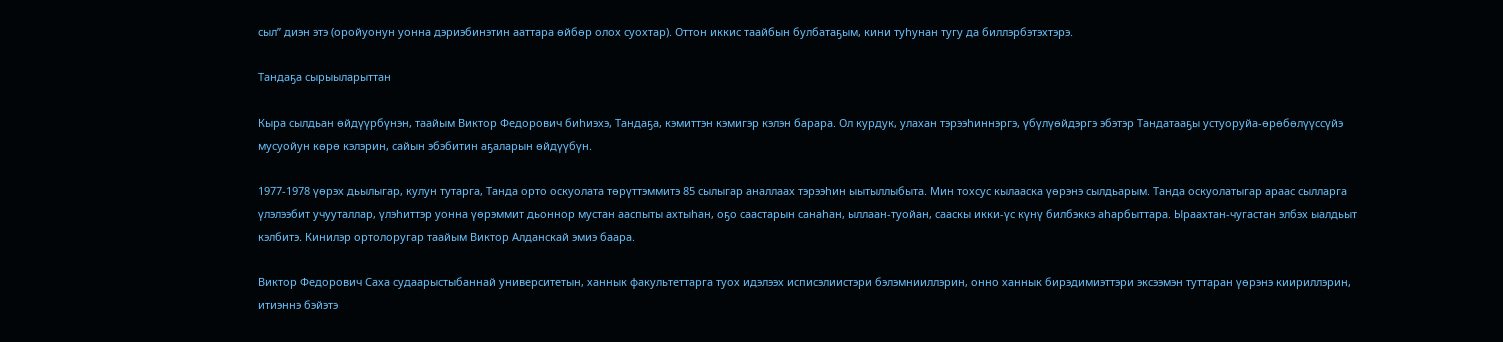сыл” диэн этэ (оройуонун уонна дэриэбинэтин ааттара өйбөр олох суохтар). Оттон иккис таайбын булбатаҕым, кини туһунан тугу да биллэрбэтэхтэрэ.

Тандаҕа сырыыларыттан

Кыра сылдьан өйдүүрбүнэн, таайым Виктор Федорович биһиэхэ, Тандаҕа, кэмиттэн кэмигэр кэлэн барара. Ол курдук, улахан тэрээһиннэргэ, үбүлүөйдэргэ эбэтэр Тандатааҕы устуоруйа-өрөбөлүүссүйэ мусуойун көрө кэлэрин, сайын эбэбитин аҕаларын өйдүүбүн.

1977-1978 үөрэх дьылыгар, кулун тутарга, Танда орто оскуолата төрүттэммитэ 85 сылыгар аналлаах тэрээһин ыытыллыбыта. Мин тохсус кылааска үөрэнэ сылдьарым. Танда оскуолатыгар араас сылларга үлэлээбит учууталлар, үлэһиттэр уонна үөрэммит дьоннор мустан ааспыты ахтыһан, оҕо саастарын санаһан, ыллаан-туойан, сааскы икки-үс күнү билбэккэ аһарбыттара. Ыраахтан-чугастан элбэх ыалдьыт кэлбитэ. Кинилэр ортолоругар таайым Виктор Алданскай эмиэ баара.

Виктор Федорович Саха судаарыстыбаннай университетын, ханнык факультеттарга туох идэлээх исписэлиистэри бэлэмнииллэрин, онно ханнык бирэдимиэттэри эксээмэн туттаран үөрэнэ киириллэрин, итиэннэ бэйэтэ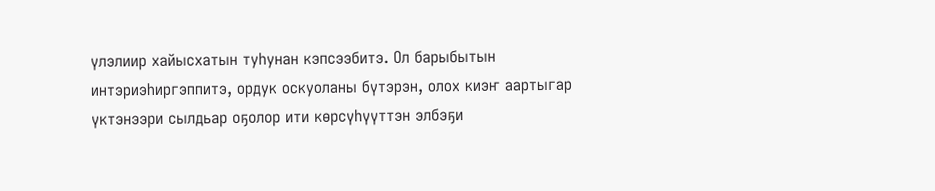үлэлиир хайысхатын туһунан кэпсээбитэ. Ол барыбытын интэриэһиргэппитэ, ордук оскуоланы бүтэрэн, олох киэҥ аартыгар үктэнээри сылдьар оҕолор ити көрсүһүүттэн элбэҕи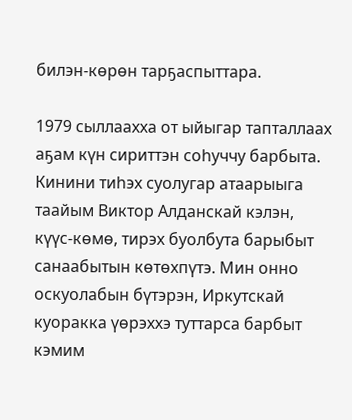билэн-көрөн тарҕаспыттара.

1979 сыллаахха от ыйыгар тапталлаах аҕам күн сириттэн соһуччу барбыта. Кинини тиһэх суолугар атаарыыга таайым Виктор Алданскай кэлэн, күүс-көмө, тирэх буолбута барыбыт санаабытын көтөхпүтэ. Мин онно оскуолабын бүтэрэн, Иркутскай куоракка үөрэххэ туттарса барбыт кэмим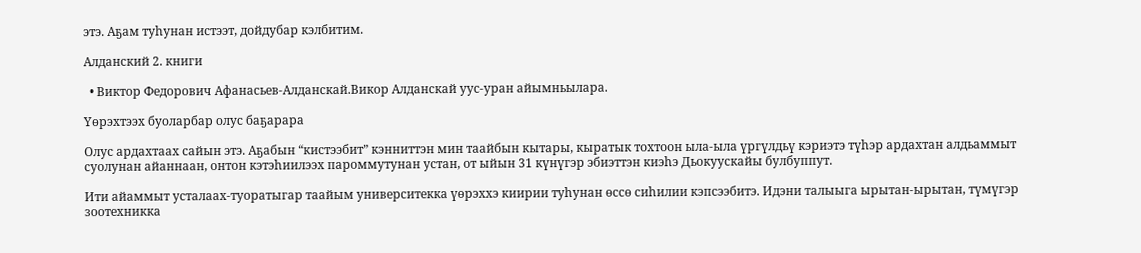этэ. Аҕам туһунан истээт, дойдубар кэлбитим.

Алданский 2. книги

  • Виктор Федорович Афанасьев-Алданскай.Викор Алданскай уус-уран айымньылара.

Үөрэхтээх буоларбар олус баҕарара

Олус ардахтаах сайын этэ. Аҕабын “кистээбит” кэнниттэн мин таайбын кытары, кыратык тохтоон ыла-ыла үргүлдьү кэриэтэ түһэр ардахтан алдьаммыт суолунан айаннаан, онтон кэтэһиилээх пароммутунан устан, от ыйын 31 күнүгэр эбиэттэн киэһэ Дьокуускайы булбуппут.

Ити айаммыт усталаах-туоратыгар таайым университекка үөрэххэ киирии туһунан өссө сиһилии кэпсээбитэ. Идэни талыыга ырытан-ырытан, түмүгэр зоотехникка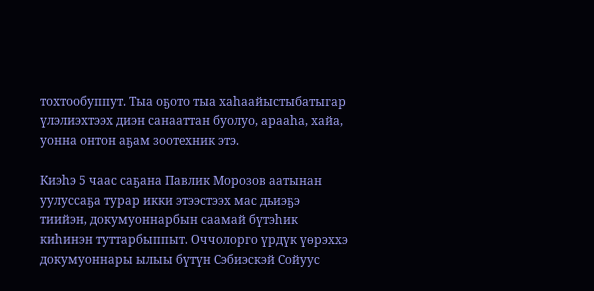тохтообуппут. Тыа оҕото тыа хаһаайыстыбатыгар үлэлиэхтээх диэн санааттан буолуо, арааһа, хайа, уонна онтон аҕам зоотехник этэ.

Киэһэ 5 чаас саҕана Павлик Морозов аатынан уулуссаҕа турар икки этээстээх мас дьиэҕэ тиийэн, докумуоннарбын саамай бүтэһик киһинэн туттарбыппыт. Оччолорго үрдүк үөрэххэ докумуоннары ылыы бүтүн Сэбиэскэй Сойуус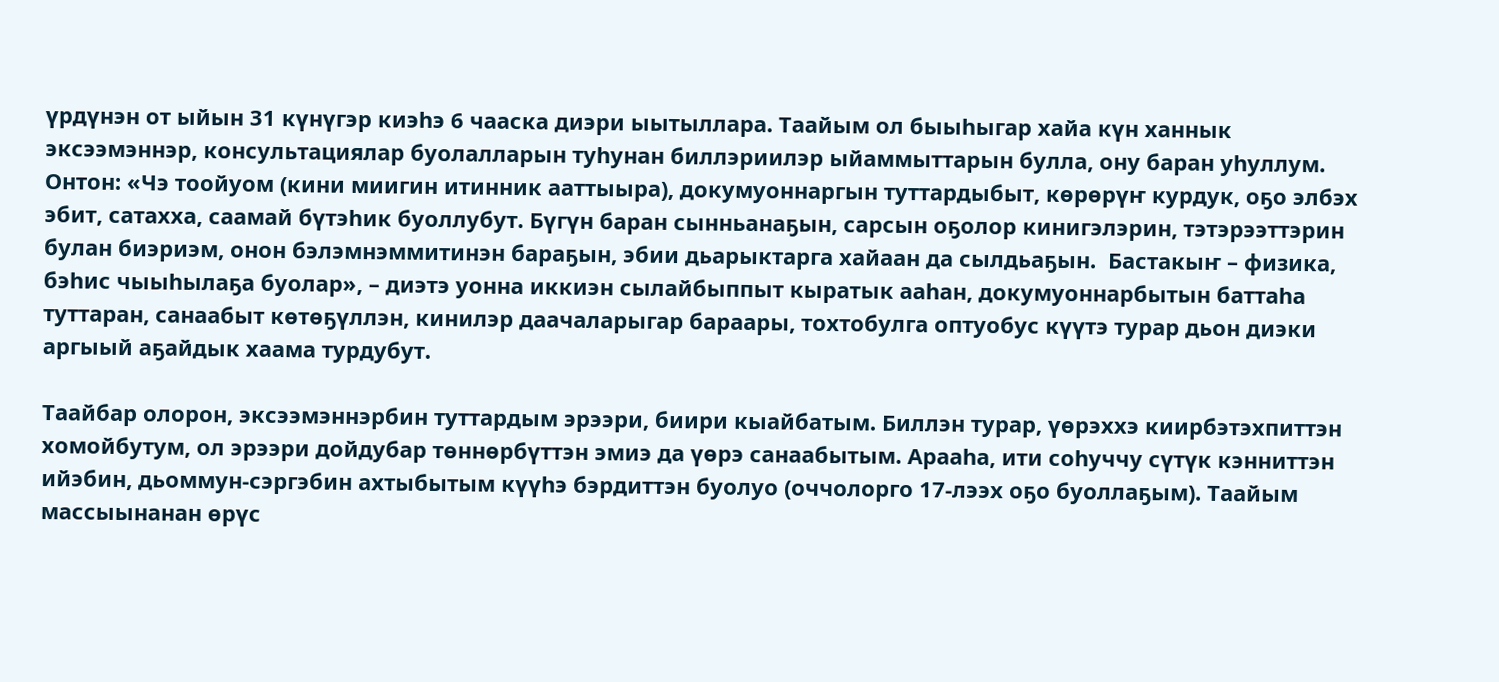үрдүнэн от ыйын 31 күнүгэр киэһэ 6 чааска диэри ыытыллара. Таайым ол быыһыгар хайа күн ханнык эксээмэннэр, консультациялар буолалларын туһунан биллэриилэр ыйаммыттарын булла, ону баран уһуллум. Онтон: «Чэ тоойуом (кини миигин итинник ааттыыра), докумуоннаргын туттардыбыт, көрөрүҥ курдук, оҕо элбэх эбит, сатахха, саамай бүтэһик буоллубут. Бүгүн баран сынньанаҕын, сарсын оҕолор кинигэлэрин, тэтэрээттэрин булан биэриэм, онон бэлэмнэммитинэн бараҕын, эбии дьарыктарга хайаан да сылдьаҕын.  Бастакыҥ – физика, бэһис чыыһылаҕа буолар», – диэтэ уонна иккиэн сылайбыппыт кыратык ааһан, докумуоннарбытын баттаһа туттаран, санаабыт көтөҕүллэн, кинилэр даачаларыгар бараары, тохтобулга оптуобус күүтэ турар дьон диэки аргыый аҕайдык хаама турдубут.

Таайбар олорон, эксээмэннэрбин туттардым эрээри, биири кыайбатым. Биллэн турар, үөрэххэ киирбэтэхпиттэн хомойбутум, ол эрээри дойдубар төннөрбүттэн эмиэ да үөрэ санаабытым. Арааһа, ити соһуччу сүтүк кэнниттэн ийэбин, дьоммун-сэргэбин ахтыбытым күүһэ бэрдиттэн буолуо (оччолорго 17-лээх оҕо буоллаҕым). Таайым массыынанан өрүс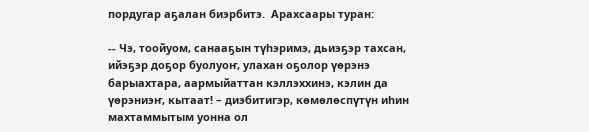пордугар аҕалан биэрбитэ.  Арахсаары туран:

-- Чэ, тоойуом, санааҕын түһэримэ, дьиэҕэр тахсан, ийэҕэр доҕор буолуоҥ, улахан оҕолор үөрэнэ барыахтара, аармыйаттан кэллэххинэ, кэлин да үөрэниэҥ, кытаат! – диэбитигэр, көмөлөспүтүн иһин махтаммытым уонна ол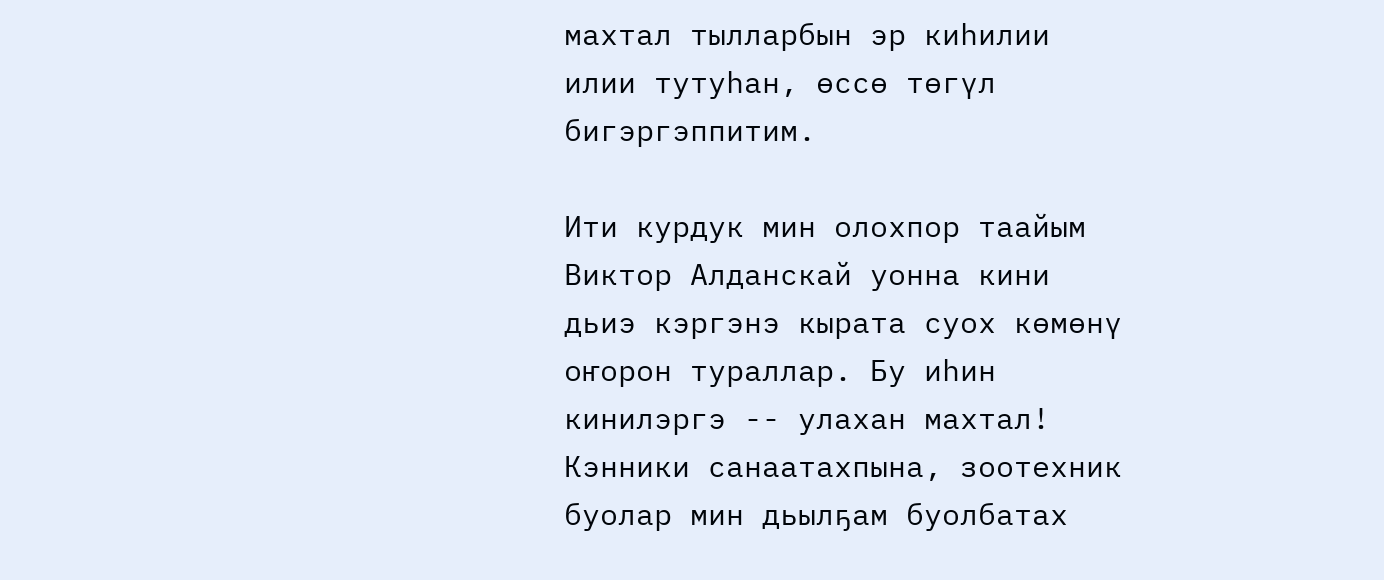махтал тылларбын эр киһилии илии тутуһан, өссө төгүл бигэргэппитим.

Ити курдук мин олохпор таайым Виктор Алданскай уонна кини дьиэ кэргэнэ кырата суох көмөнү оҥорон тураллар. Бу иһин кинилэргэ -- улахан махтал! Кэнники санаатахпына, зоотехник буолар мин дьылҕам буолбатах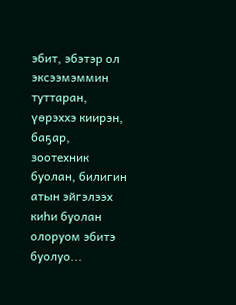эбит, эбэтэр ол эксээмэммин туттаран, үөрэххэ киирэн, баҕар, зоотехник буолан, билигин атын эйгэлээх киһи буолан олоруом эбитэ буолуо...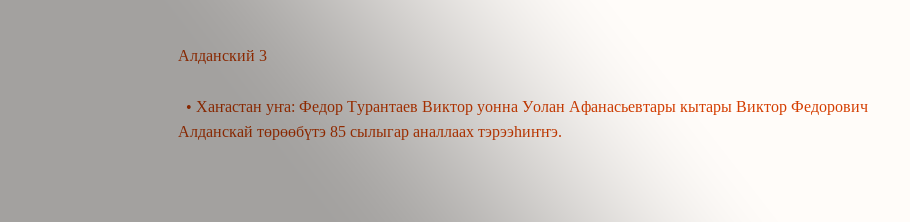Алданский 3

  • Хаҥастан уҥа: Федор Турантаев Виктор уонна Уолан Афанасьевтары кытары Виктор Федорович Алданскай төрөөбүтэ 85 сылыгар аналлаах тэрээһиҥҥэ.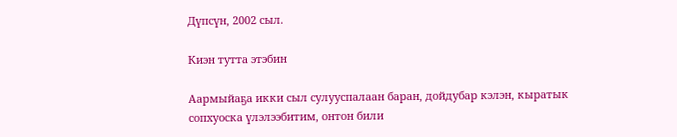Дүпсүн, 2002 сыл.

Киэн тутта этэбин

Аармыйаҕа икки сыл сулууспалаан баран, дойдубар кэлэн, кыратык сопхуоска үлэлээбитим, онтон били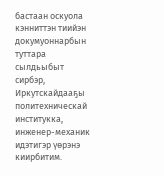бастаан оскуола кэнниттэн тиийэн докумуоннарбын туттара сылдьыбыт сирбэр, Иркутскайдааҕы политехническай институкка, инженер-механик идэтигэр үөрэнэ киирбитим.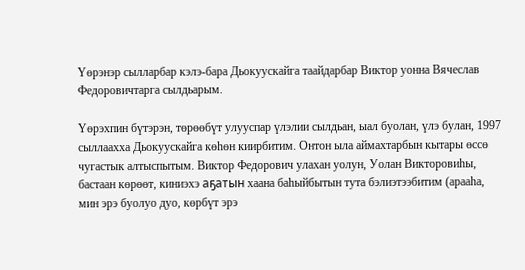Үөрэнэр сылларбар кэлэ-бара Дьокуускайга таайдарбар Виктор уонна Вячеслав Федоровичтарга сылдьарым.

Үөрэхпин бүтэрэн, төрөөбүт улууспар үлэлии сылдьан, ыал буолан, үлэ булан, 1997 сыллаахха Дьокуускайга көһөн киирбитим. Онтон ыла аймахтарбын кытары өссө чугастык алтыспытым. Виктор Федорович улахан уолун, Уолан Викторовиһы, бастаан көрөөт, киниэхэ аҕатын хаана баһыйбытын тута бэлиэтээбитим (арааһа, мин эрэ буолуо дуо, көрбүт эрэ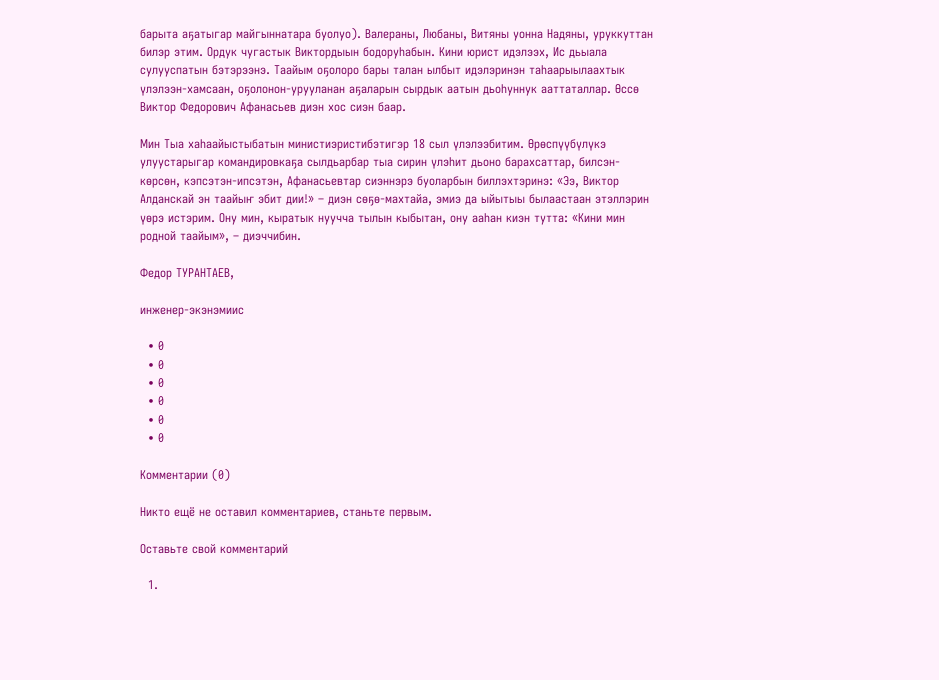барыта аҕатыгар майгыннатара буолуо). Валераны, Любаны, Витяны уонна Надяны, уруккуттан  билэр этим. Ордук чугастык Виктордыын бодоруһабын. Кини юрист идэлээх, Ис дьыала сулууспатын бэтэрээнэ. Таайым оҕолоро бары талан ылбыт идэлэринэн таһаарыылаахтык үлэлээн-хамсаан, оҕолонон-урууланан аҕаларын сырдык аатын дьоһуннук ааттаталлар. Өссө Виктор Федорович Афанасьев диэн хос сиэн баар.

Мин Тыа хаһаайыстыбатын министиэристибэтигэр 18 сыл үлэлээбитим. Өрөспүүбүлүкэ улуустарыгар командировкаҕа сылдьарбар тыа сирин үлэһит дьоно барахсаттар, билсэн-көрсөн, кэпсэтэн-ипсэтэн, Афанасьевтар сиэннэрэ буоларбын биллэхтэринэ: «Ээ, Виктор Алданскай эн таайыҥ эбит дии!» – диэн сөҕө-махтайа, эмиэ да ыйытыы былаастаан этэллэрин үөрэ истэрим. Ону мин, кыратык нуучча тылын кыбытан, ону ааһан киэн тутта: «Кини мин родной таайым», – диэччибин.

Федор ТУРАНТАЕВ,

инженер-экэнэмиис

  • 0
  • 0
  • 0
  • 0
  • 0
  • 0

Комментарии (0)

Никто ещё не оставил комментариев, станьте первым.

Оставьте свой комментарий

  1.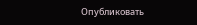Опубликовать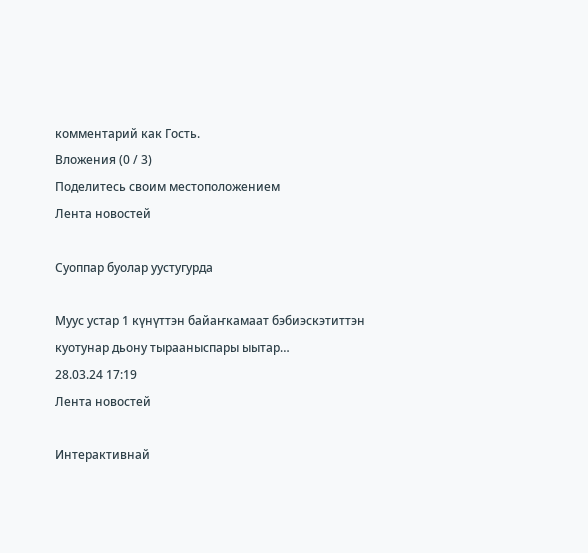комментарий как Гость.
Вложения (0 / 3)
Поделитесь своим местоположением
Лента новостей

Суоппар буолар уустугурда

Муус устар 1 күнүттэн байаҥкамаат бэбиэскэтиттэн куотунар дьону тырааныспары ыытар…
28.03.24 17:19
Лента новостей

Интерактивнай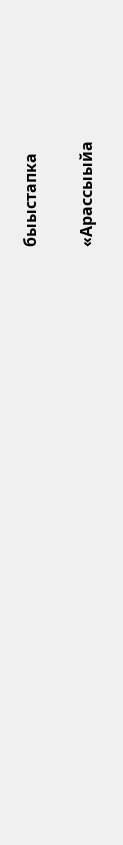быыстапка

«Арассыыйа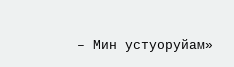– Мин устуоруйам»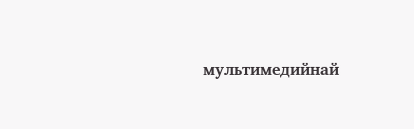мультимедийнай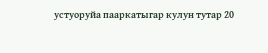устуоруйа пааркатыгар кулун тутар 20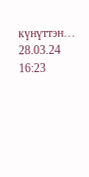күнүттэн…
28.03.24 16:23